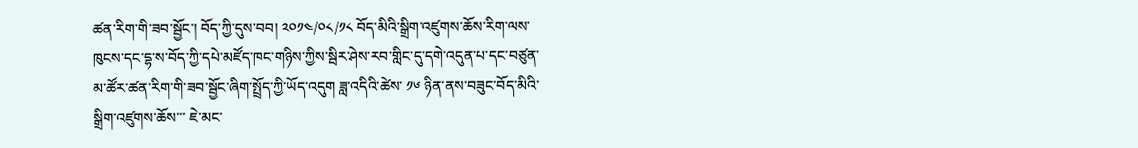ཚན་རིག་གི་ཟབ་སྦྱོང་། བོད་ཀྱི་དུས་བབ། ༢༠༡༤/༠༨/༡༨ བོད་མིའི་སྒྲིག་འཛུགས་ཆོས་རིག་ལས་ཁུངས་དང་དྷ་ས་བོད་ཀྱི་དཔེ་མཛོད་ཁང་གཉིས་ཀྱིས་སྦིར་ཤེས་རབ་གླིང་དུ་དགེ་འདུན་པ་དང་བཙུན་མ་ཚོར་ཚན་རིག་གི་ཟབ་སྦྱོང་ཞིག་སྤྲོད་ཀྱི་ཡོད་འདུག ཟླ་འདིའི་ཚེས་ ༡༦ ཉིན་ནས་བཟུང་བོད་མིའི་སྒྲིག་འཛུགས་ཆོས་་་ ཇེ་མང་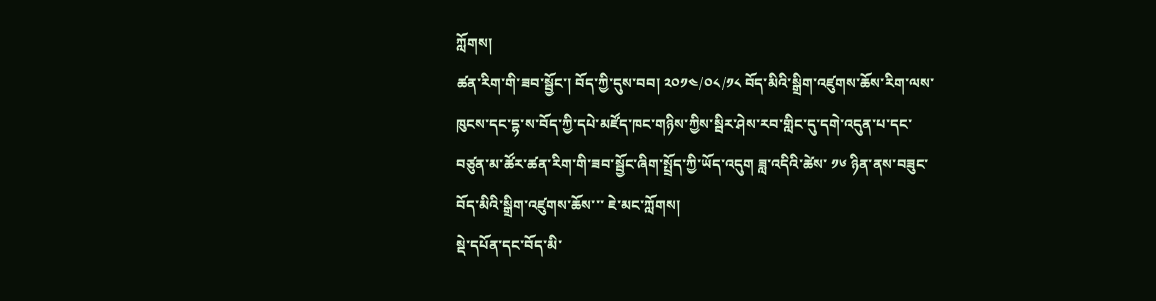ཀློགས།
ཚན་རིག་གི་ཟབ་སྦྱོང་། བོད་ཀྱི་དུས་བབ། ༢༠༡༤/༠༨/༡༨ བོད་མིའི་སྒྲིག་འཛུགས་ཆོས་རིག་ལས་ཁུངས་དང་དྷ་ས་བོད་ཀྱི་དཔེ་མཛོད་ཁང་གཉིས་ཀྱིས་སྦིར་ཤེས་རབ་གླིང་དུ་དགེ་འདུན་པ་དང་བཙུན་མ་ཚོར་ཚན་རིག་གི་ཟབ་སྦྱོང་ཞིག་སྤྲོད་ཀྱི་ཡོད་འདུག ཟླ་འདིའི་ཚེས་ ༡༦ ཉིན་ནས་བཟུང་བོད་མིའི་སྒྲིག་འཛུགས་ཆོས་་་ ཇེ་མང་ཀློགས།
སྡེ་དཔོན་དང་བོད་མི་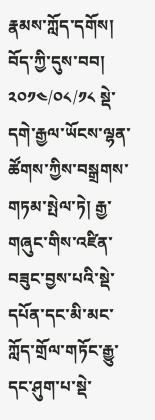རྣམས་ཀློད་དགོས། བོད་ཀྱི་དུས་བབ། ༢༠༡༤/༠༨/༡༨ སྡེ་དགེ་རྒྱལ་ཡོངས་ལྷན་ཚོགས་ཀྱིས་བསྒྲགས་གཏམ་སྤེལ་ཏེ། རྒྱ་གཞུང་གིས་འཛིན་བཟུང་བྱས་པའི་སྡེ་དཔོན་དང་མི་མང་ཀློད་གྲོལ་གཏོང་རྒྱུ་དང་ཤུག་པ་སྡེ་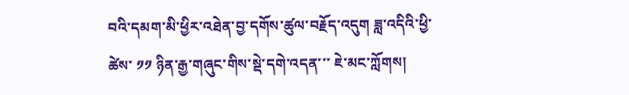བའི་དམག་མི་ཕྱིར་འཐེན་བྱ་དགོས་ཚུལ་བརྗོད་འདུག ཟླ་འདིའི་ཕྱི་ཚེས་ ༡༡ ཉིན་རྒྱ་གཞུང་གིས་སྡེ་དགེ་འདན་་་ ཇེ་མང་ཀློགས།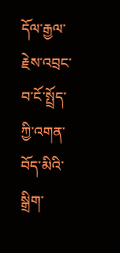དོལ་རྒྱལ་རྗེས་འབྲང་བ་ངོ་སྤྲོད་ཀྱི་འགན་བོད་མིའི་སྒྲིག་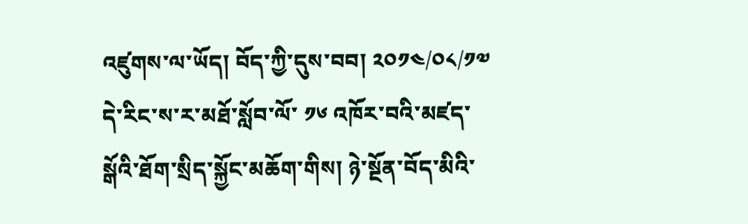འཛུགས་ལ་ཡོད། བོད་ཀྱི་དུས་བབ། ༢༠༡༤/༠༨/༡༧ དེ་རིང་ས་ར་མཐོ་སློབ་ལོ་ ༡༦ འཁོར་བའི་མཛད་སྒོའི་ཐོག་སྲིད་སྐྱོང་མཆོག་གིས། ཉེ་སྔོན་བོད་མིའི་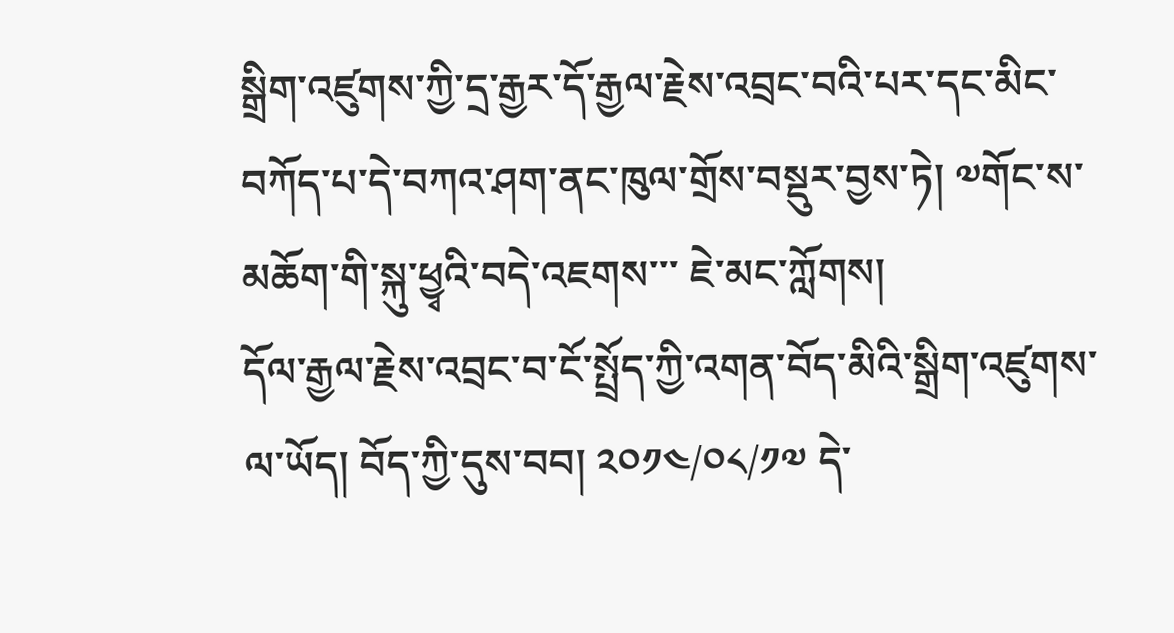སྒྲིག་འཛུགས་ཀྱི་དྲ་རྒྱར་དོ་རྒྱལ་རྗེས་འབྲང་བའི་པར་དང་མིང་བཀོད་པ་དེ་བཀའ་ཤག་ནང་ཁུལ་གྲོས་བསྡུར་བྱས་ཏེ། ༧གོང་ས་མཆོག་གི་སྐུ་ཕྱྭའི་བདེ་འཇགས་་་ ཇེ་མང་ཀློགས།
དོལ་རྒྱལ་རྗེས་འབྲང་བ་ངོ་སྤྲོད་ཀྱི་འགན་བོད་མིའི་སྒྲིག་འཛུགས་ལ་ཡོད། བོད་ཀྱི་དུས་བབ། ༢༠༡༤/༠༨/༡༧ དེ་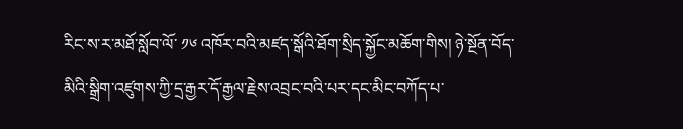རིང་ས་ར་མཐོ་སློབ་ལོ་ ༡༦ འཁོར་བའི་མཛད་སྒོའི་ཐོག་སྲིད་སྐྱོང་མཆོག་གིས། ཉེ་སྔོན་བོད་མིའི་སྒྲིག་འཛུགས་ཀྱི་དྲ་རྒྱར་དོ་རྒྱལ་རྗེས་འབྲང་བའི་པར་དང་མིང་བཀོད་པ་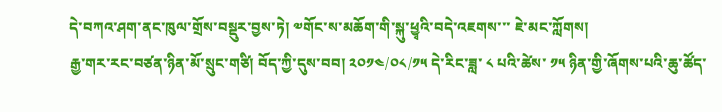དེ་བཀའ་ཤག་ནང་ཁུལ་གྲོས་བསྡུར་བྱས་ཏེ། ༧གོང་ས་མཆོག་གི་སྐུ་ཕྱྭའི་བདེ་འཇགས་་་ ཇེ་མང་ཀློགས།
རྒྱ་གར་རང་བཙན་ཉིན་མོ་སྲུང་གཙི། བོད་ཀྱི་དུས་བབ། ༢༠༡༤/༠༨/༡༥ དེ་རིང་ཟླ་ ༨ པའི་ཚེས་ ༡༥ ཉིན་གྱི་ཞོགས་པའི་ཆུ་ཚོད་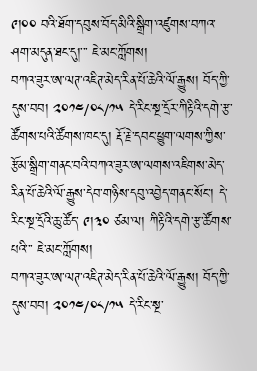༩།༠༠ བའི་ཐོག་དབུས་བོད་མིའི་སྒྲིག་འཛུགས་བཀའ་ཤག་མདུན་ཐང་དུ།་་་ ཇེ་མང་ཀློགས།
བཀའ་ཟུར་ཨ་ལཊ་འཇིཊ་མེད་རིན་པོ་ཆེའི་ལོ་རྒྱུས། བོད་ཀྱི་དུས་བབ། ༢༠༡༤/༠༨/༡༥ དེ་རིང་སྔ་དྲོར་ཀིརྟིའི་དགེ་རྩ་ཚོགས་པའི་ཚོགས་ཁང་དུ། རྡོ་རྗེ་དབང་ཕྱུག་ལགས་ཀྱིས་རྩོམ་སྒྲིག་གནང་བའི་བཀའ་ཟུར་ཨ་ལགས་འཇིགས་མེད་རིན་པོ་ཆེའི་ལོ་རྒྱུས་དེབ་གཉིས་དབུ་འབྱེད་གནང་སོང་། དེ་རིང་སྔ་དྲོའི་ཆུ་ཚོད་ ༩།༣༠ ཙམ་ལ། ཀིརྟིའི་དགེ་རྩ་ཚོགས་པའི་་་ ཇེ་མང་ཀློགས།
བཀའ་ཟུར་ཨ་ལཊ་འཇིཊ་མེད་རིན་པོ་ཆེའི་ལོ་རྒྱུས། བོད་ཀྱི་དུས་བབ། ༢༠༡༤/༠༨/༡༥ དེ་རིང་སྔ་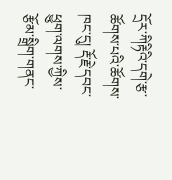དྲོར་ཀིརྟིའི་དགེ་རྩ་ཚོགས་པའི་ཚོགས་ཁང་དུ། རྡོ་རྗེ་དབང་ཕྱུག་ལགས་ཀྱིས་རྩོམ་སྒྲིག་གནང་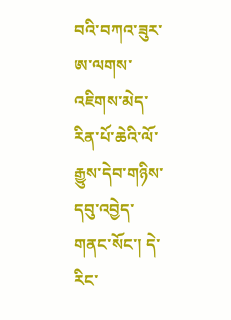བའི་བཀའ་ཟུར་ཨ་ལགས་འཇིགས་མེད་རིན་པོ་ཆེའི་ལོ་རྒྱུས་དེབ་གཉིས་དབུ་འབྱེད་གནང་སོང་། དེ་རིང་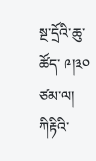སྔ་དྲོའི་ཆུ་ཚོད་ ༩།༣༠ ཙམ་ལ། ཀིརྟིའི་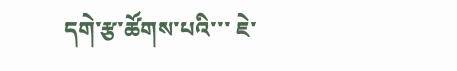དགེ་རྩ་ཚོགས་པའི་་་ ཇེ་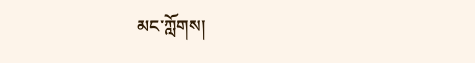མང་ཀློགས།